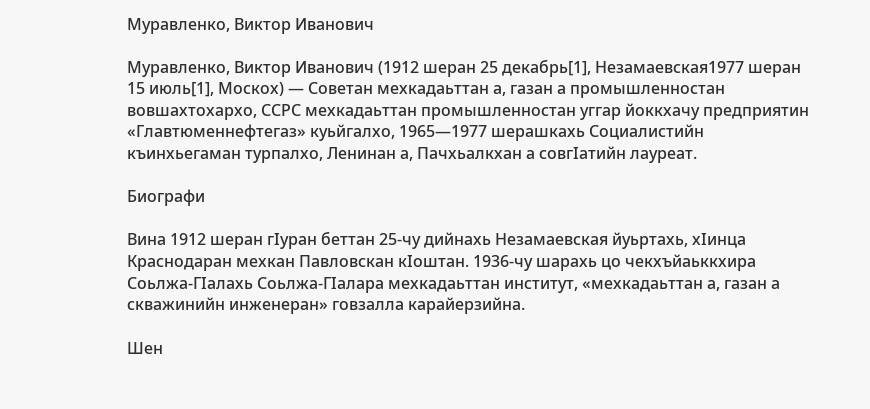Муравленко, Виктор Иванович

Муравленко, Виктор Иванович (1912 шеран 25 декабрь[1], Незамаевская1977 шеран 15 июль[1], Москох) — Советан мехкадаьттан а, газан а промышленностан вовшахтохархо, ССРС мехкадаьттан промышленностан уггар йоккхачу предприятин «Главтюменнефтегаз» куьйгалхо, 1965—1977 шерашкахь Социалистийн къинхьегаман турпалхо, Ленинан а, Пачхьалкхан а совгӀатийн лауреат.

Биографи

Вина 1912 шеран гӀуран беттан 25-чу дийнахь Незамаевская йуьртахь, хӀинца Краснодаран мехкан Павловскан кӀоштан. 1936-чу шарахь цо чекхъйаьккхира Соьлжа-ГӀалахь Соьлжа-ГӀалара мехкадаьттан институт, «мехкадаьттан а, газан а скважинийн инженеран» говзалла карайерзийна.

Шен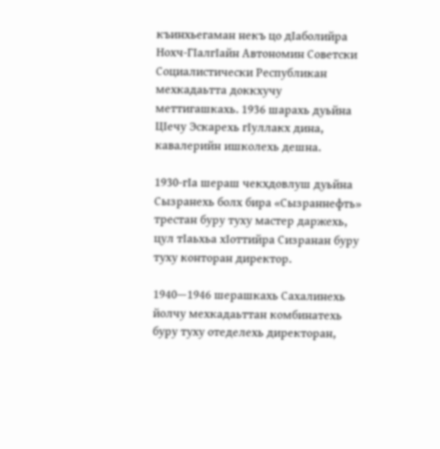къинхьегаман некъ цо дӀаболийра Нохч-ГӀалгӀайн Автономин Советски Социалистически Республикан мехкадаьтта доккхучу меттигашкахь. 1936 шарахь дуьйна ЦӀечу Эскарехь гӀуллакх дина, кавалерийн ишколехь дешна.

1930-гӀа шераш чекхдовлуш дуьйна Сызранехь болх бира «Сызраннефть» трестан буру туху мастер даржехь, цул тӀаьхьа хӀоттийра Сизранан буру туху конторан директор.

1940—1946 шерашкахь Сахалинехь йолчу мехкадаьттан комбинатехь буру туху отеделехь директоран,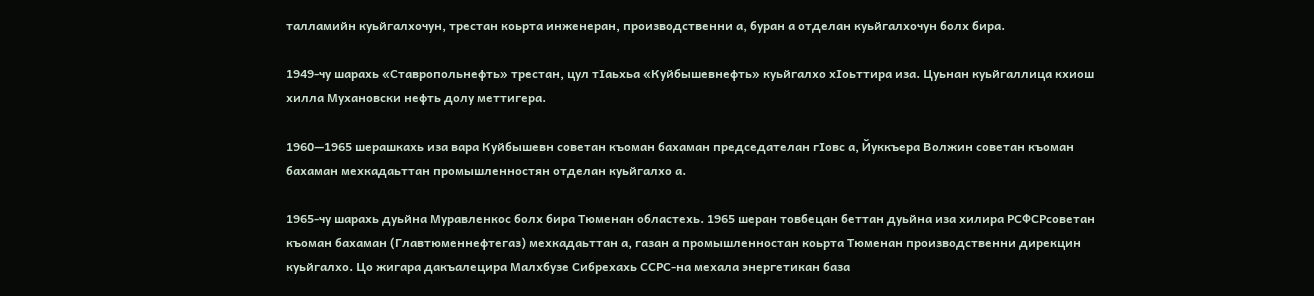талламийн куьйгалхочун, трестан коьрта инженеран, производственни а, буран а отделан куьйгалхочун болх бира.

1949-чу шарахь «Ставропольнефть» трестан, цул тӀаьхьа «Куйбышевнефть» куьйгалхо хӀоьттира иза. Цуьнан куьйгаллица кхиош хилла Мухановски нефть долу меттигера.

1960—1965 шерашкахь иза вара Куйбышевн советан къоман бахаман председателан гӀовс а, Йуккъера Волжин советан къоман бахаман мехкадаьттан промышленностян отделан куьйгалхо а.

1965-чу шарахь дуьйна Муравленкос болх бира Тюменан областехь. 1965 шеран товбецан беттан дуьйна иза хилира РСФСРсоветан къоман бахаман (Главтюменнефтегаз) мехкадаьттан а, газан а промышленностан коьрта Тюменан производственни дирекцин куьйгалхо. Цо жигара дакъалецира Малхбузе Сибрехахь ССРС-на мехала энергетикан база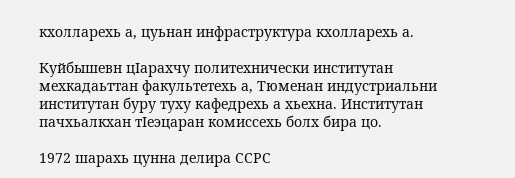кхолларехь а, цуьнан инфраструктура кхолларехь а.

Куйбышевн цӀарахчу политехнически институтан мехкадаьттан факультетехь а, Тюменан индустриальни институтан буру туху кафедрехь а хьехна. Институтан пачхьалкхан тӀеэцаран комиссехь болх бира цо.

1972 шарахь цунна делира ССРС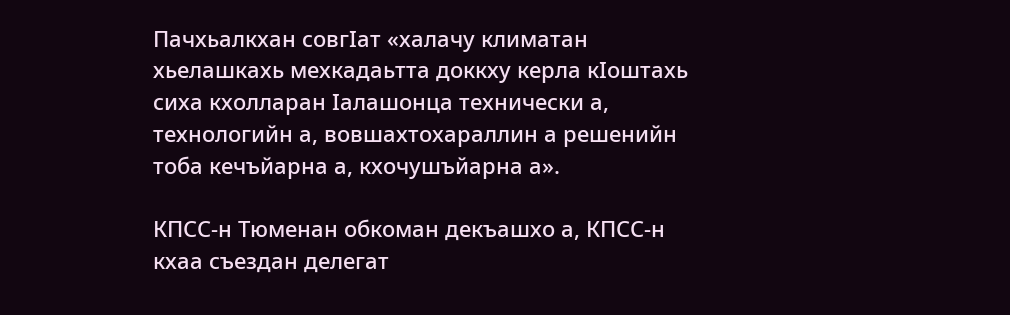Пачхьалкхан совгӀат «халачу климатан хьелашкахь мехкадаьтта доккху керла кӀоштахь сиха кхолларан Ӏалашонца технически а, технологийн а, вовшахтохараллин а решенийн тоба кечъйарна а, кхочушъйарна а».

КПСС-н Тюменан обкоман декъашхо а, КПСС-н кхаа съездан делегат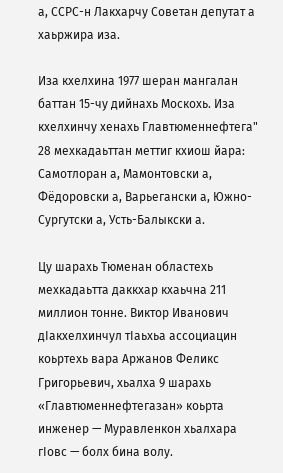а, ССРС-н Лакхарчу Советан депутат а хаьржира иза.

Иза кхелхина 1977 шеран мангалан баттан 15-чу дийнахь Москохь. Иза кхелхинчу хенахь Главтюменнефтега" 28 мехкадаьттан меттиг кхиош йара: Самотлоран а, Мамонтовски а, Фёдоровски а, Варьегански а, Южно-Сургутски а, Усть-Балыкски а.

Цу шарахь Тюменан областехь мехкадаьтта даккхар кхаьчна 211 миллион тонне. Виктор Иванович дӀакхелхинчул тӀаьхьа ассоциацин коьртехь вара Аржанов Феликс Григорьевич, хьалха 9 шарахь «Главтюменнефтегазан» коьрта инженер — Муравленкон хьалхара гӀовс — болх бина волу.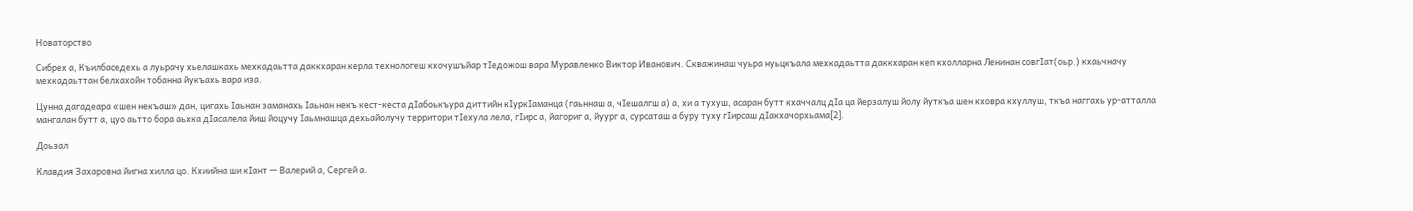Новаторство

Сибрех а, Къилбаседехь а луьрачу хьелашкахь мехкадаьтта даккхаран керла технологеш кхочушъйар тӀедожош вара Муравленко Виктор Иванович. Скважинаш чуьра нуьцкъала мехкадаьтта даккхаран кеп кхолларна Ленинан совгӀат(оьр.) кхаьчначу мехкадаьттан белхахойн тобанна йукъахь вара иза.

Цунна дагадеара «шен некъаш» дан, цигахь Ӏаьнан заманахь Ӏаьнан некъ кест-кеста дӀабоькъура диттийн кӀуркӀаманца (гаьннаш а, чӀешалгш а) а, хи а тухуш, асаран бутт кхаччалц дӀа ца йерзалуш йолу йуткъа шен кховра кхуллуш, ткъа наггахь ур-атталла мангалан бутт а, цуо аьтто бора аьхка дӀасалела йиш йоцучу Ӏаьмнашца дехьайолучу территори тӀехула лела, гӀирс а, йагориг а, йуург а, сурсаташ а буру туху гӀирсаш дӀакхачорхьама[2].

Доьзал

Клавдия Захаровна йигна хилла цо. Кхиийна ши кӀант — Валерий а, Сергей а.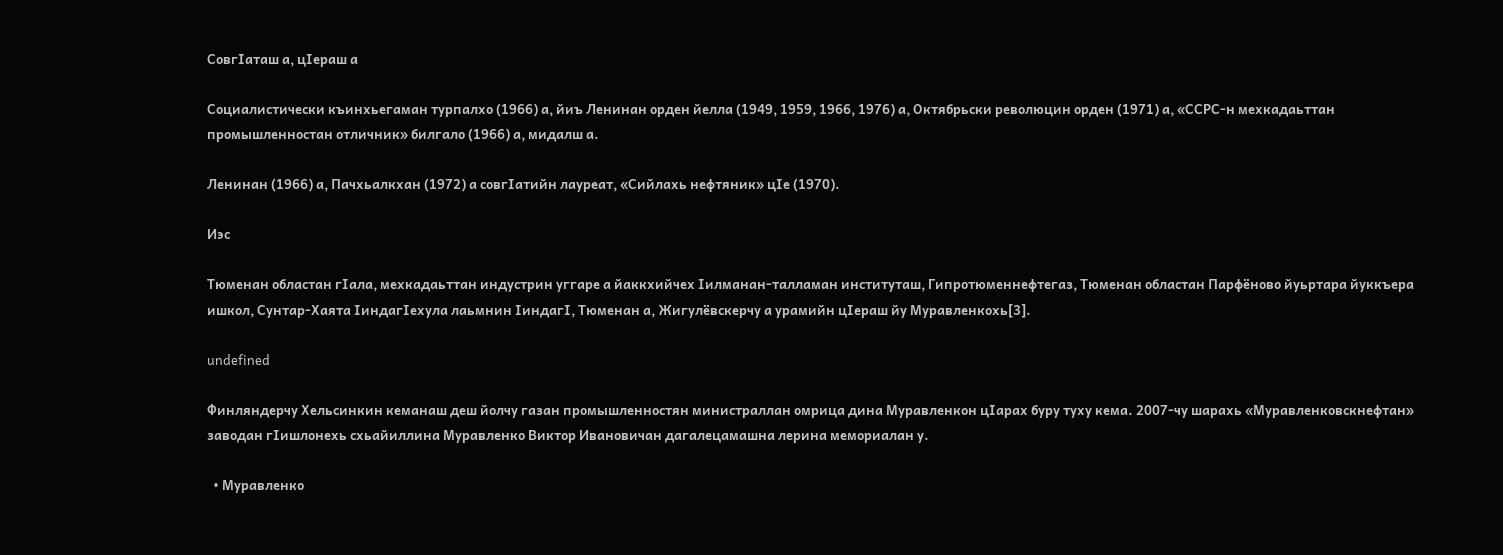СовгӀаташ а, цӀераш а

Социалистически къинхьегаман турпалхо (1966) а, йиъ Ленинан орден йелла (1949, 1959, 1966, 1976) а, Октябрьски революцин орден (1971) а, «ССРС-н мехкадаьттан промышленностан отличник» билгало (1966) а, мидалш а.

Ленинан (1966) а, Пачхьалкхан (1972) а совгӀатийн лауреат, «Сийлахь нефтяник» цӀе (1970).

Иэс

Тюменан областан гӀала, мехкадаьттан индустрин уггаре а йаккхийчех Ӏилманан-талламан институташ, Гипротюменнефтегаз, Тюменан областан Парфёново йуьртара йуккъера ишкол, Сунтар-Хаята ӀиндагӀехула лаьмнин ӀиндагӀ, Тюменан а, Жигулёвскерчу а урамийн цӀераш йу Муравленкохь[3].

undefined

Финляндерчу Хельсинкин кеманаш деш йолчу газан промышленностян министраллан омрица дина Муравленкон цӀарах буру туху кема. 2007-чу шарахь «Муравленковскнефтан» заводан гӀишлонехь схьайиллина Муравленко Виктор Ивановичан дагалецамашна лерина мемориалан у.

  • Муравленко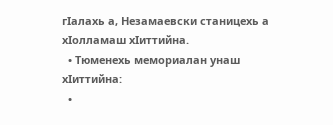гӀалахь а, Незамаевски станицехь а хӀолламаш хӀиттийна.
  • Тюменехь мемориалан унаш хӀиттийна:
  •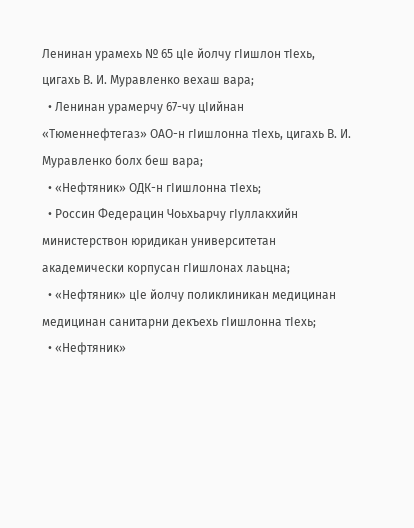Ленинан урамехь № 65 цӀе йолчу гӀишлон тӀехь, цигахь В. И. Муравленко вехаш вара;
  • Ленинан урамерчу 67-чу цӀийнан «Тюменнефтегаз» ОАО-н гӀишлонна тӀехь, цигахь В. И. Муравленко болх беш вара;
  • «Нефтяник» ОДК-н гӀишлонна тӀехь;
  • Россин Федерацин Чоьхьарчу гӀуллакхийн министерствон юридикан университетан академически корпусан гӀишлонах лаьцна;
  • «Нефтяник» цӀе йолчу поликлиникан медицинан медицинан санитарни декъехь гӀишлонна тӀехь;
  • «Нефтяник»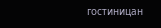гостиницан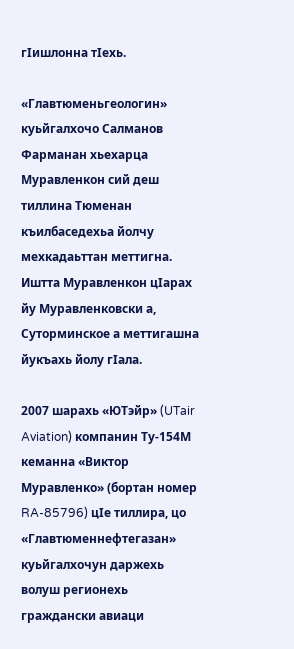гӀишлонна тӀехь.

«Главтюменьгеологин» куьйгалхочо Салманов Фарманан хьехарца Муравленкон сий деш тиллина Тюменан къилбаседехьа йолчу мехкадаьттан меттигна. Иштта Муравленкон цӀарах йу Муравленковски а, Суторминское а меттигашна йукъахь йолу гӀала.

2007 шарахь «ЮТэйр» (UTair Aviation) компанин Ту-154М кеманна «Виктор Муравленко» (бортан номер RA-85796) цӀе тиллира, цо «Главтюменнефтегазан» куьйгалхочун даржехь волуш регионехь граждански авиаци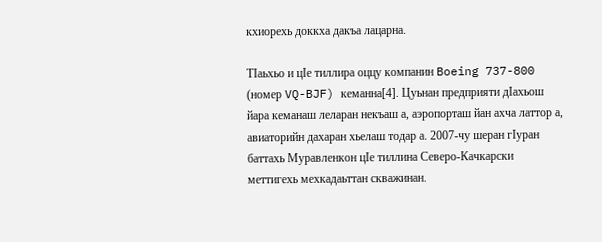кхиорехь доккха дакъа лацарна.

ТӀаьхьо и цӀе тиллира оццу компанин Boeing 737-800 (номер VQ-BJF) кеманна[4]. Цуьнан предприяти дӀахьош йара кеманаш леларан некъаш а, аэропорташ йан ахча латтор а, авиаторийн дахаран хьелаш тодар а. 2007-чу шеран гӀуран баттахь Муравленкон цӀе тиллина Северо-Качкарски меттигехь мехкадаьттан скважинан.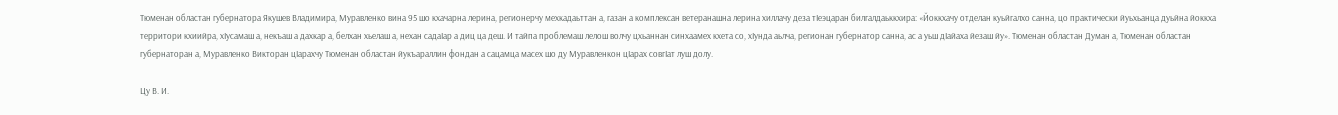Тюменан областан губернатора Якушев Владимира, Муравленко вина 95 шо кхачарна лерина, регионерчу мехкадаьттан а, газан а комплексан ветеранашна лерина хиллачу деза тӀеэцаран билгалдаьккхира: «Йоккхачу отделан куьйгалхо санна, цо практически йуьхьанца дуьйна йоккха территори кхиийра, хӀусамаш а, некъаш а дахкар а, белхан хьелаш а, нехан садаӀар а диц ца деш. И тайпа проблемаш лелош волчу цхьаннан синхаамех кхета со, хӀунда аьлча, регионан губернатор санна, ас а уьш дӀайаха йезаш йу». Тюменан областан Думан а, Тюменан областан губернаторан а, Муравленко Викторан цӀарахчу Тюменан областан йукъараллин фондан а сацамца масех шо ду Муравленкон цӀарах совгӀат луш долу.

Цу В. И.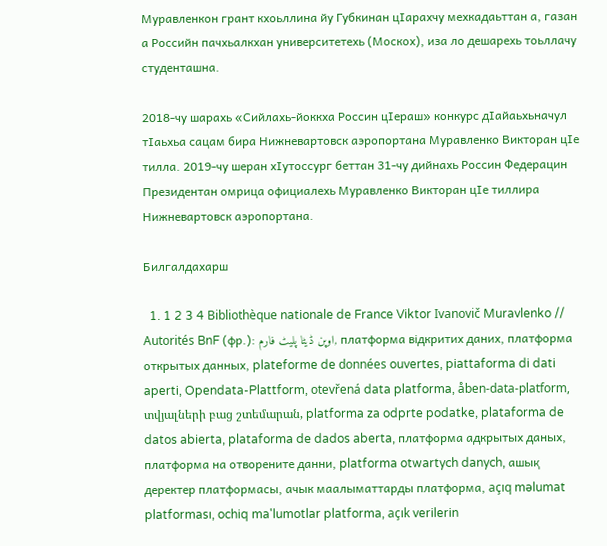Муравленкон грант кхоьллина йу Губкинан цӀарахчу мехкадаьттан а, газан а Российн пачхьалкхан университетехь (Москох), иза ло дешарехь тоьллачу студенташна.

2018-чу шарахь «Сийлахь-йоккха Россин цӀераш» конкурс дӀайаьхьначул тӀаьхьа сацам бира Нижневартовск аэропортана Муравленко Викторан цӀе тилла. 2019-чу шеран хӀутоссург беттан 31-чу дийнахь Россин Федерацин Президентан омрица официалехь Муравленко Викторан цӀе тиллира Нижневартовск аэропортана.

Билгалдахарш

  1. 1 2 3 4 Bibliothèque nationale de France Viktor Ivanovič Muravlenko // Autorités BnF (фр.): اوپن ڈیٹا پلیٹ فارم, платформа відкритих даних, платформа открытых данных, plateforme de données ouvertes, piattaforma di dati aperti, Opendata-Plattform, otevřená data platforma, åben-data-platform, տվյալների բաց շտեմարան, platforma za odprte podatke, plataforma de datos abierta, plataforma de dados aberta, платформа адкрытых даных, платформа на отворените данни, platforma otwartych danych, ашық деректер платформасы, ачык маалыматтарды платформа, açıq məlumat platforması, ochiq ma'lumotlar platforma, açık verilerin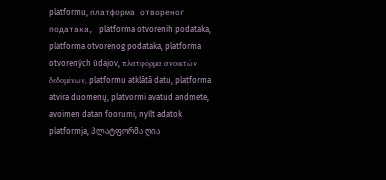platformu, платформа отвореног података, platforma otvorenih podataka, platforma otvorenog podataka, platforma otvorených údajov, πλατφόρμα ανοικτών δεδομένων, platformu atklātā datu, platforma atvira duomenų, platvormi avatud andmete, avoimen datan foorumi, nyílt adatok platformja, პლატფორმა ღია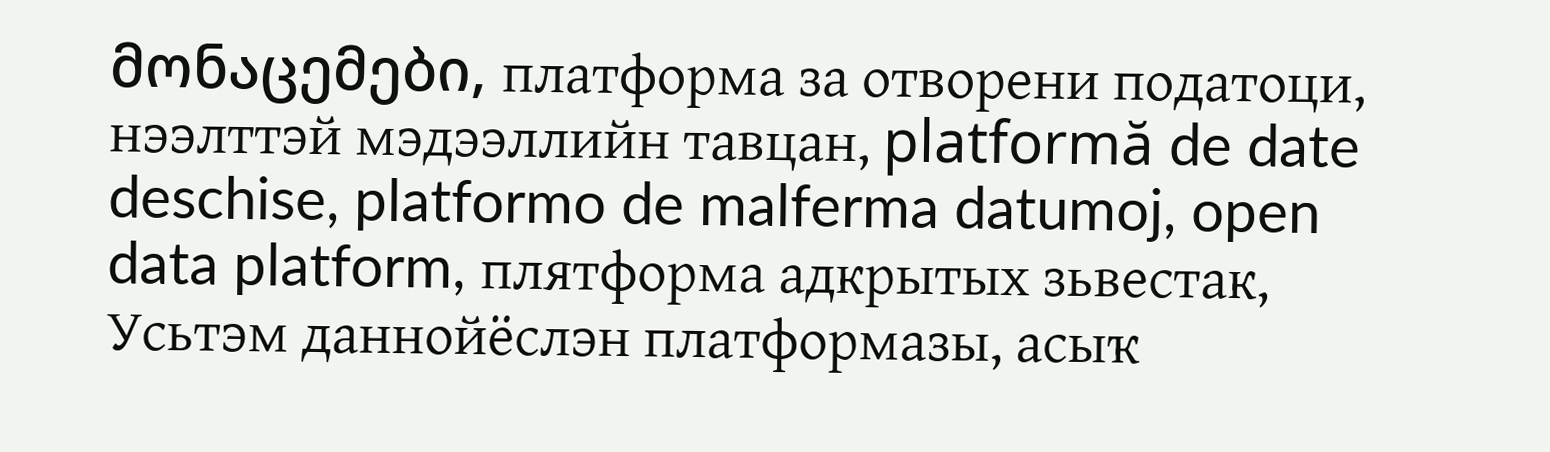მონაცემები, платформа за отворени податоци, нээлттэй мэдээллийн тавцан, platformă de date deschise, platformo de malferma datumoj, open data platform, плятформа адкрытых зьвестак, Усьтэм даннойёслэн платформазы, асыҡ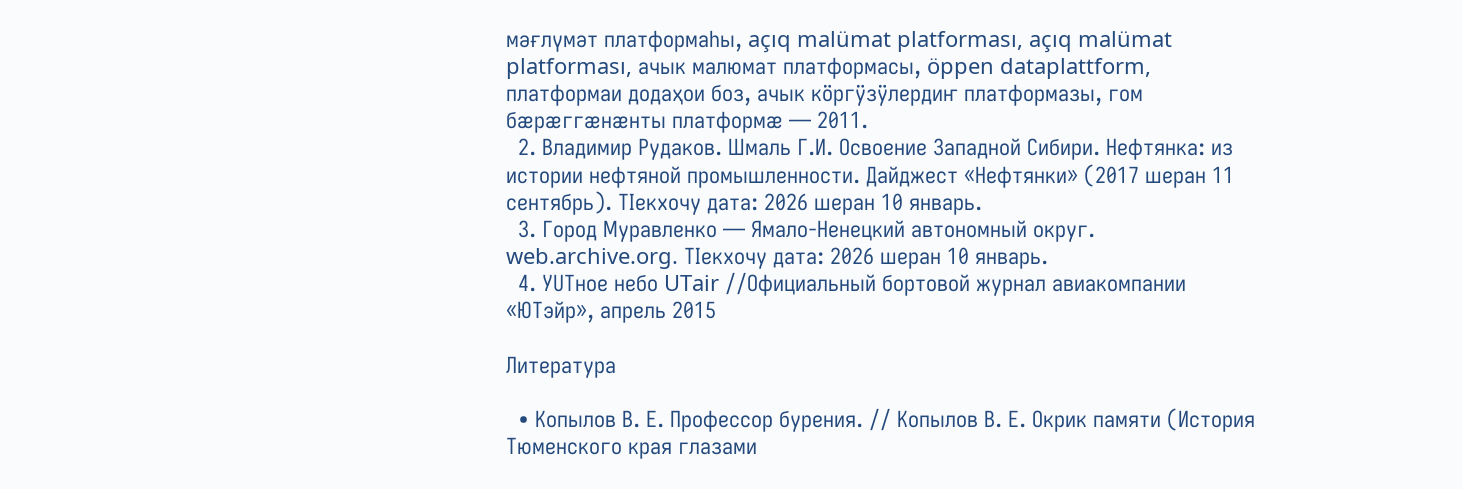мәғлүмәт платформаһы, açıq malümat platforması, açıq malümat platforması, ачык малюмат платформасы, öppen dataplattform, платформаи додаҳои боз, ачык кӧргӱзӱлердиҥ платформазы, гом бæрæггæнæнты платформæ — 2011.
  2. Владимир Рудаков. Шмаль Г.И. Освоение Западной Сибири. Нефтянка: из истории нефтяной промышленности. Дайджест «Нефтянки» (2017 шеран 11 сентябрь). ТӀекхочу дата: 2026 шеран 10 январь.
  3. Город Муравленко — Ямало-Ненецкий автономный округ. web.archive.org. ТӀекхочу дата: 2026 шеран 10 январь.
  4. УUTное небо UTair //Официальный бортовой журнал авиакомпании «ЮТэйр», апрель 2015

Литература

  • Копылов В. Е. Профессор бурения. // Копылов В. Е. Окрик памяти (История Тюменского края глазами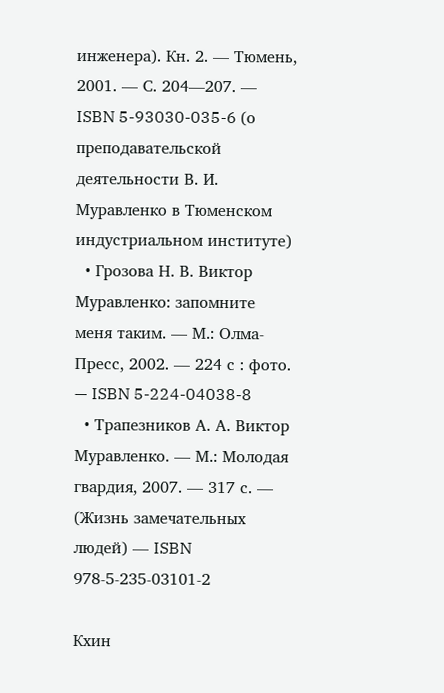инженера). Кн. 2. — Тюмень, 2001. — С. 204—207. — ISBN 5-93030-035-6 (о преподавательской деятельности В. И. Муравленко в Тюменском индустриальном институте)
  • Грозова Н. В. Виктор Муравленко: запомните меня таким. — М.: Олма-Пресс, 2002. — 224 с : фото. — ISBN 5-224-04038-8
  • Трапезников А. А. Виктор Муравленко. — М.: Молодая гвардия, 2007. — 317 с. — (Жизнь замечательных людей) — ISBN 978-5-235-03101-2

Кхин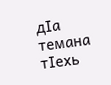дӀа темана тӀехь